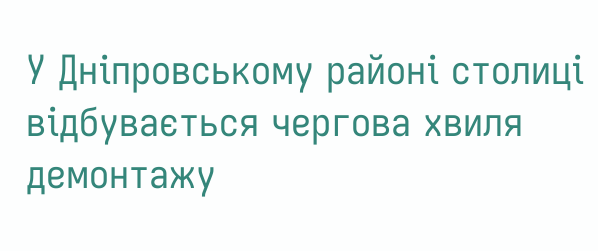У Дніпровському районі столиці відбувається чергова хвиля демонтажу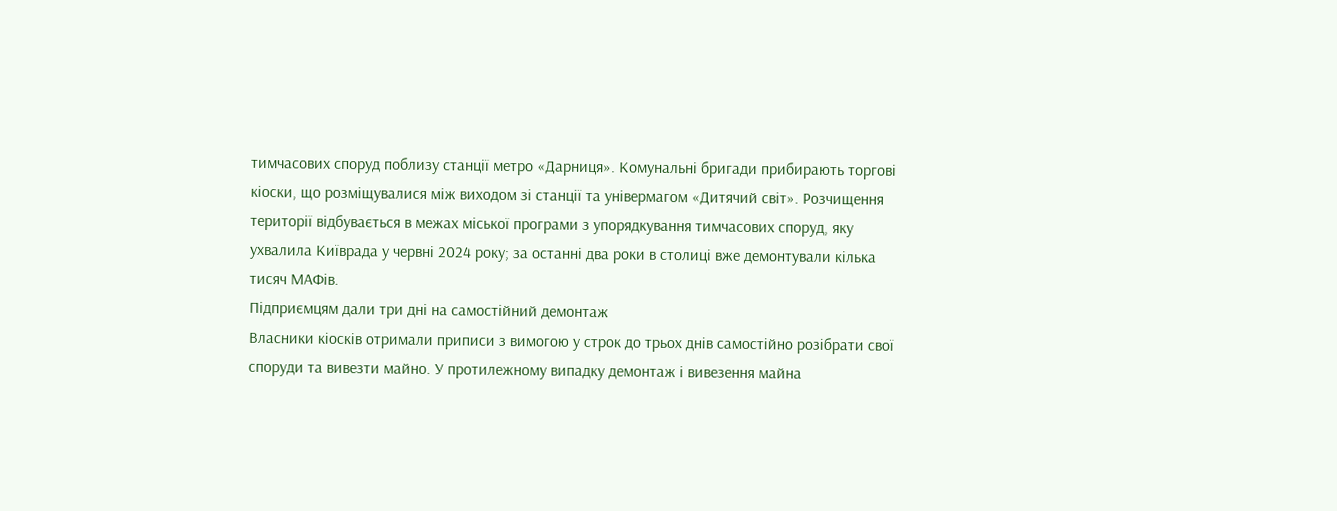тимчасових споруд поблизу станції метро «Дарниця». Комунальні бригади прибирають торгові кіоски, що розміщувалися між виходом зі станції та універмагом «Дитячий світ». Розчищення території відбувається в межах міської програми з упорядкування тимчасових споруд, яку ухвалила Київрада у червні 2024 року; за останні два роки в столиці вже демонтували кілька тисяч МАФів.
Підприємцям дали три дні на самостійний демонтаж
Власники кіосків отримали приписи з вимогою у строк до трьох днів самостійно розібрати свої споруди та вивезти майно. У протилежному випадку демонтаж і вивезення майна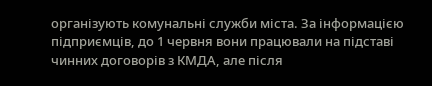організують комунальні служби міста. За інформацією підприємців, до 1 червня вони працювали на підставі чинних договорів з КМДА, але після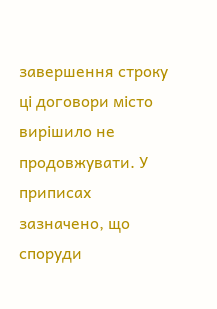завершення строку ці договори місто вирішило не продовжувати. У приписах зазначено, що споруди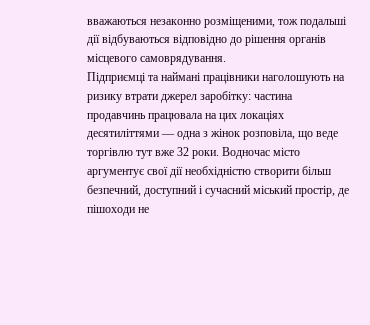вважаються незаконно розміщеними, тож подальші дії відбуваються відповідно до рішення органів місцевого самоврядування.
Підприємці та наймані працівники наголошують на ризику втрати джерел заробітку: частина продавчинь працювала на цих локаціях десятиліттями — одна з жінок розповіла, що веде торгівлю тут вже 32 роки. Водночас місто аргументує свої дії необхідністю створити більш безпечний, доступний і сучасний міський простір, де пішоходи не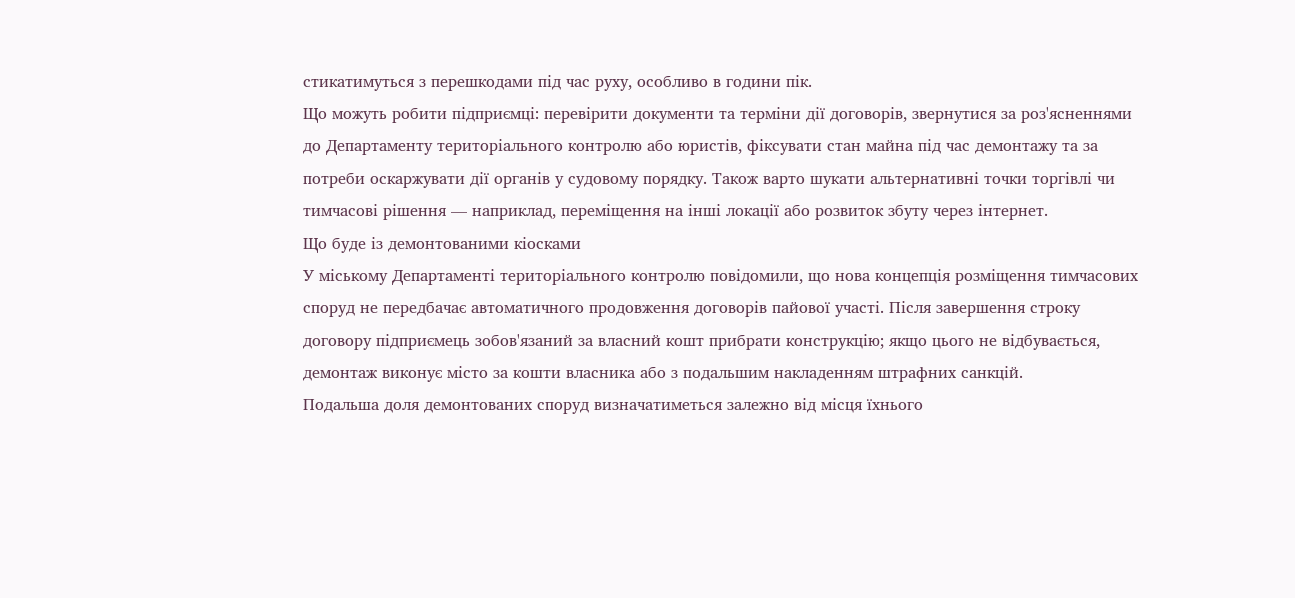стикатимуться з перешкодами під час руху, особливо в години пік.
Що можуть робити підприємці: перевірити документи та терміни дії договорів, звернутися за роз'ясненнями до Департаменту територіального контролю або юристів, фіксувати стан майна під час демонтажу та за потреби оскаржувати дії органів у судовому порядку. Також варто шукати альтернативні точки торгівлі чи тимчасові рішення — наприклад, переміщення на інші локації або розвиток збуту через інтернет.
Що буде із демонтованими кіосками
У міському Департаменті територіального контролю повідомили, що нова концепція розміщення тимчасових споруд не передбачає автоматичного продовження договорів пайової участі. Після завершення строку договору підприємець зобов'язаний за власний кошт прибрати конструкцію; якщо цього не відбувається, демонтаж виконує місто за кошти власника або з подальшим накладенням штрафних санкцій.
Подальша доля демонтованих споруд визначатиметься залежно від місця їхнього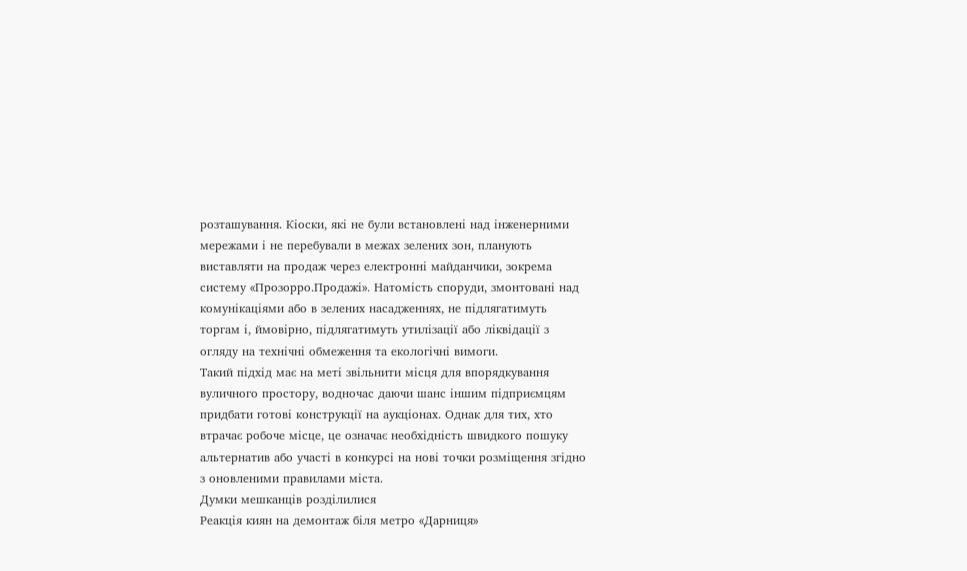розташування. Кіоски, які не були встановлені над інженерними мережами і не перебували в межах зелених зон, планують виставляти на продаж через електронні майданчики, зокрема систему «Прозорро.Продажі». Натомість споруди, змонтовані над комунікаціями або в зелених насадженнях, не підлягатимуть торгам і, ймовірно, підлягатимуть утилізації або ліквідації з огляду на технічні обмеження та екологічні вимоги.
Такий підхід має на меті звільнити місця для впорядкування вуличного простору, водночас даючи шанс іншим підприємцям придбати готові конструкції на аукціонах. Однак для тих, хто втрачає робоче місце, це означає необхідність швидкого пошуку альтернатив або участі в конкурсі на нові точки розміщення згідно з оновленими правилами міста.
Думки мешканців розділилися
Реакція киян на демонтаж біля метро «Дарниця»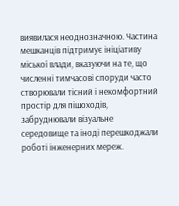виявилася неоднозначною. Частина мешканців підтримує ініціативу міської влади, вказуючи на те, що численні тимчасові споруди часто створювали тісний і некомфортний простір для пішоходів, забруднювали візуальне середовище та іноді перешкоджали роботі інженерних мереж.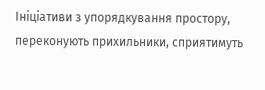Ініціативи з упорядкування простору, переконують прихильники, сприятимуть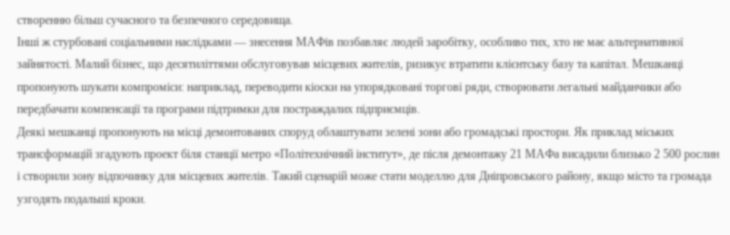створенню більш сучасного та безпечного середовища.
Інші ж стурбовані соціальними наслідками — знесення МАФів позбавляє людей заробітку, особливо тих, хто не має альтернативної зайнятості. Малий бізнес, що десятиліттями обслуговував місцевих жителів, ризикує втратити клієнтську базу та капітал. Мешканці пропонують шукати компроміси: наприклад, переводити кіоски на упорядковані торгові ряди, створювати легальні майданчики або передбачати компенсації та програми підтримки для постраждалих підприємців.
Деякі мешканці пропонують на місці демонтованих споруд облаштувати зелені зони або громадські простори. Як приклад міських трансформацій згадують проект біля станції метро «Політехнічний інститут», де після демонтажу 21 МАФа висадили близько 2 500 рослин і створили зону відпочинку для місцевих жителів. Такий сценарій може стати моделлю для Дніпровського району, якщо місто та громада узгодять подальші кроки.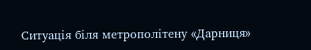Ситуація біля метрополітену «Дарниця»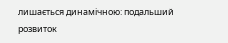лишається динамічною: подальший розвиток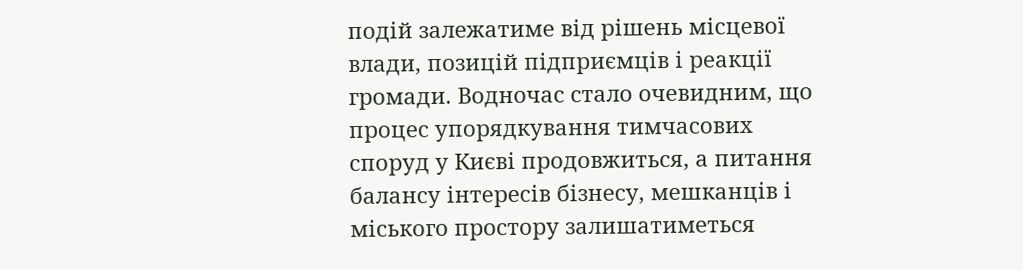подій залежатиме від рішень місцевої влади, позицій підприємців і реакції громади. Водночас стало очевидним, що процес упорядкування тимчасових споруд у Києві продовжиться, а питання балансу інтересів бізнесу, мешканців і міського простору залишатиметься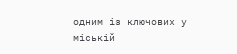одним із ключових у міській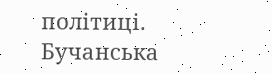політиці.
Бучанська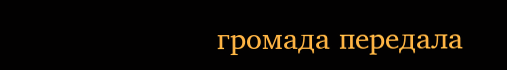громада передала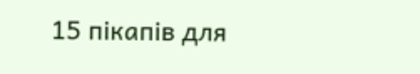15 пікапів для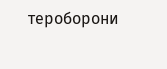тероборони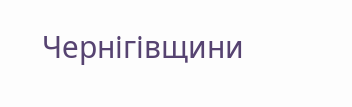Чернігівщини